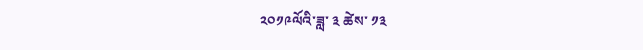༢༠༡༩ལོའི་ཟླ་ ༣ ཚེས་ ༡༣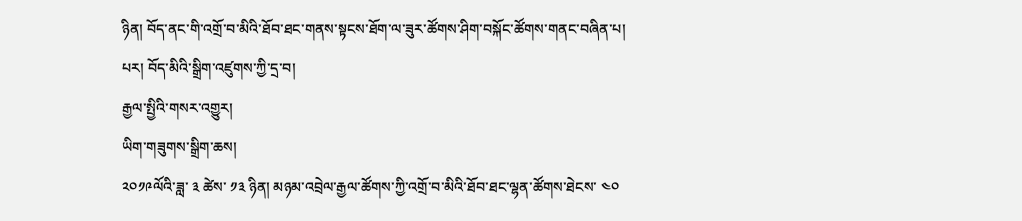ཉིན། བོད་ནང་གི་འགྲོ་བ་མིའི་ཐོབ་ཐང་གནས་སྟངས་ཐོག་ལ་ཟུར་ཚོགས་ཤིག་བསྐོང་ཚོགས་གནང་བཞིན་པ། པར། བོད་མིའི་སྒྲིག་འཛུགས་ཀྱི་དྲ་བ།
རྒྱལ་སྤྱིའི་གསར་འགྱུར།
ཡིག་གཟུགས་སྒྲིག་ཆས།
༢༠༡༩ལོའི་ཟླ་ ༣ ཚེས་ ༡༣ ཉིན། མཉམ་འབྲེལ་རྒྱལ་ཚོགས་ཀྱི་འགྲོ་བ་མིའི་ཐོབ་ཐང་ལྷན་ཚོགས་ཐེངས་ ༤༠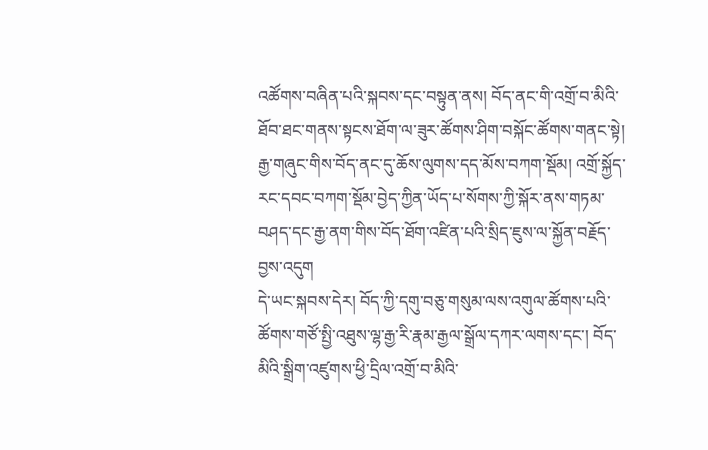འཚོགས་བཞིན་པའི་སྐབས་དང་བསྟུན་ནས། བོད་ནང་གི་འགྲོ་བ་མིའི་ཐོབ་ཐང་གནས་སྟངས་ཐོག་ལ་ཟུར་ཚོགས་ཤིག་བསྐོང་ཚོགས་གནང་སྟེ། རྒྱ་གཞུང་གིས་བོད་ནང་དུ་ཆོས་ལུགས་དད་མོས་བཀག་སྡོམ། འགྲོ་སྐྱོད་རང་དབང་བཀག་སྡོམ་བྱེད་ཀྱིན་ཡོད་པ་སོགས་ཀྱི་སྐོར་ནས་གཏམ་བཤད་དང་རྒྱ་ནག་གིས་བོད་ཐོག་འཛིན་པའི་སྲིད་ཇུས་ལ་སྐྱོན་བརྗོད་བྱས་འདུག
དེ་ཡང་སྐབས་དེར། བོད་ཀྱི་དགུ་བཅུ་གསུམ་ལས་འགུལ་ཚོགས་པའི་ཚོགས་གཙོ་སྤྱི་འཐུས་ལྷ་རྒྱ་རི་རྣམ་རྒྱལ་སྒྲོལ་དཀར་ལགས་དང་། བོད་མིའི་སྒྲིག་འཛུགས་ཕྱི་དྲིལ་འགྲོ་བ་མིའི་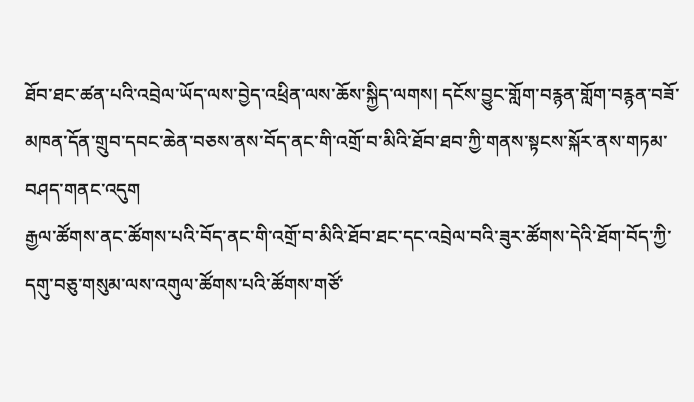ཐོབ་ཐང་ཚན་པའི་འབྲེལ་ཡོད་ལས་བྱེད་འཕྲིན་ལས་ཆོས་སྐྱིད་ལགས། དངོས་བྱུང་གློག་བརྙན་གློག་བརྙན་བཟོ་མཁན་དོན་གྲུབ་དབང་ཆེན་བཅས་ནས་བོད་ནང་གི་འགྲོ་བ་མིའི་ཐོབ་ཐབ་ཀྱི་གནས་སྟངས་སྐོར་ནས་གཏམ་བཤད་གནང་འདུག
རྒྱལ་ཚོགས་ནང་ཚོགས་པའི་བོད་ནང་གི་འགྲོ་བ་མིའི་ཐོབ་ཐང་དང་འབྲེལ་བའི་ཟུར་ཚོགས་དེའི་ཐོག་བོད་ཀྱི་དགུ་བཅུ་གསུམ་ལས་འགུལ་ཚོགས་པའི་ཚོགས་གཙོ་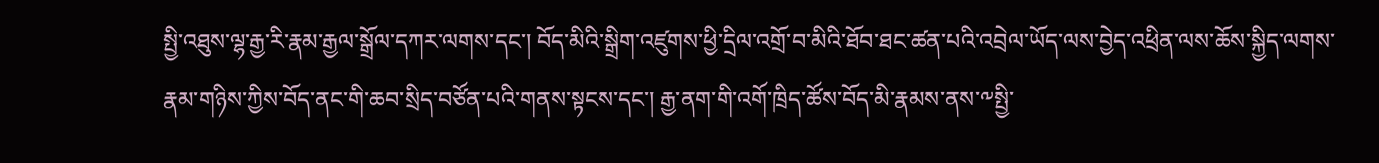སྤྱི་འཐུས་ལྷ་རྒྱ་རི་རྣམ་རྒྱལ་སྒྲོལ་དཀར་ལགས་དང་། བོད་མིའི་སྒྲིག་འཛུགས་ཕྱི་དྲིལ་འགྲོ་བ་མིའི་ཐོབ་ཐང་ཚན་པའི་འབྲེལ་ཡོད་ལས་བྱེད་འཕྲིན་ལས་ཆོས་སྐྱིད་ལགས་རྣམ་གཉིས་ཀྱིས་བོད་ནང་གི་ཆབ་སྲིད་བཙོན་པའི་གནས་སྟངས་དང་། རྒྱ་ནག་གི་འགོ་ཁྲིད་ཚོས་བོད་མི་རྣམས་ནས་༸སྤྱི་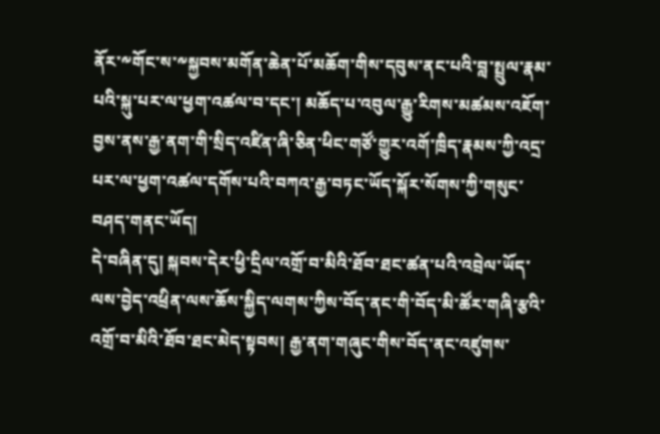ནོར་༸གོང་ས་༸སྐྱབས་མགོན་ཆེན་པོ་མཆོག་གིས་དབུས་ནང་པའི་བླ་སྤྲུལ་རྣམ་པའི་སྐུ་པར་ལ་ཕྱག་འཚལ་བ་དང་། མཆོད་པ་འབུལ་རྒྱུ་རིགས་མཚམས་འཇོག་བྱས་ནས་རྒྱ་ནག་གི་སྲིད་འཛིན་ཞི་ཅིན་ཕིང་གཙོ་གྱུར་འགོ་ཁྲིད་རྣམས་ཀྱི་འདྲ་པར་ལ་ཕྱག་འཚལ་དགོས་པའི་བཀའ་རྒྱ་བཏང་ཡོད་སྐོར་སོགས་ཀྱི་གསུང་བཤད་གནང་ཡོད།
དེ་བཞིན་དུ། སྐབས་དེར་ཕྱི་དྲིལ་འགྲོ་བ་མིའི་ཐོབ་ཐང་ཚན་པའི་འབྲེལ་ཡོད་ལས་བྱེད་འཕྲིན་ལས་ཆོས་སྐྱིད་ལགས་ཀྱིས་བོད་ནང་གི་བོད་མི་ཚོར་གཞི་རྩའི་འགྲོ་བ་མིའི་ཐོབ་ཐང་མེད་སྟབས། རྒྱ་ནག་གཞུང་གིས་བོད་ནང་འཛུགས་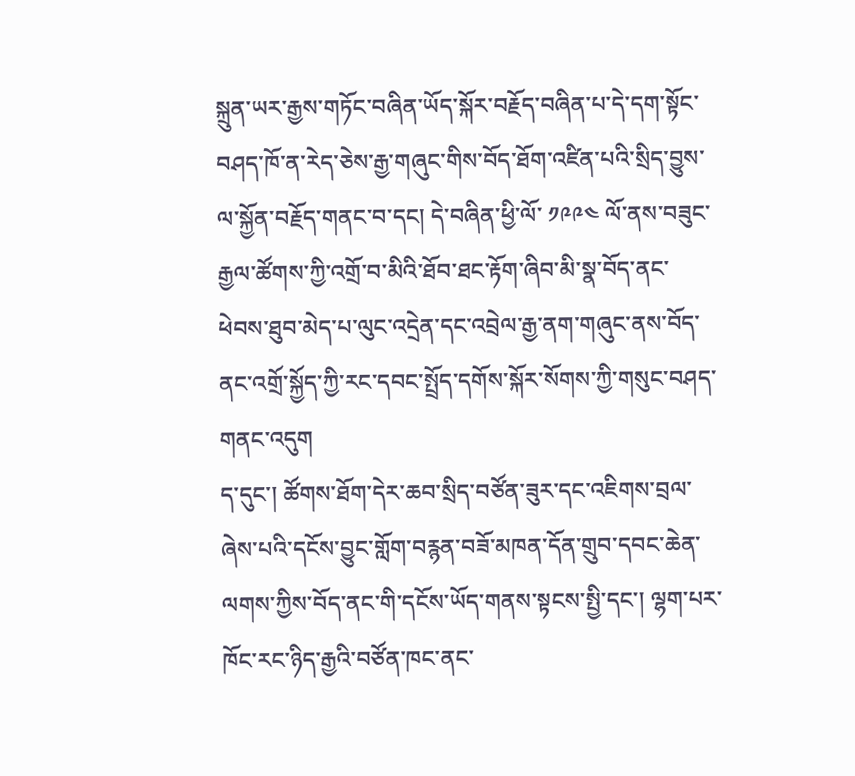སྐྲུན་ཡར་རྒྱས་གཏོང་བཞིན་ཡོད་སྐོར་བརྗོད་བཞིན་པ་དེ་དག་སྟོང་བཤད་ཁོ་ན་རེད་ཅེས་རྒྱ་གཞུང་གིས་བོད་ཐོག་འཛིན་པའི་སྲིད་བྱུས་ལ་སྐྱོན་བརྗོད་གནང་བ་དང། དེ་བཞིན་ཕྱི་ལོ་ ༡༩༩༤ ལོ་ནས་བཟུང་རྒྱལ་ཚོགས་ཀྱི་འགྲོ་བ་མིའི་ཐོབ་ཐང་རྟོག་ཞིབ་མི་སྣ་བོད་ནང་ཕེབས་ཐུབ་མེད་པ་ལུང་འདྲེན་དང་འབྲེལ་རྒྱ་ནག་གཞུང་ནས་བོད་ནང་འགྲོ་སྐྱོད་ཀྱི་རང་དབང་སྤྲོད་དགོས་སྐོར་སོགས་ཀྱི་གསུང་བཤད་གནང་འདུག
ད་དུང་། ཚོགས་ཐོག་དེར་ཆབ་སྲིད་བཙོན་ཟུར་དང་འཇིགས་བྲལ་ཞེས་པའི་དངོས་བྱུང་གློག་བརྙན་བཟོ་མཁན་དོན་གྲུབ་དབང་ཆེན་ལགས་ཀྱིས་བོད་ནང་གི་དངོས་ཡོད་གནས་སྟངས་སྤྱི་དང་། ལྷག་པར་ཁོང་རང་ཉིད་རྒྱའི་བཙོན་ཁང་ནང་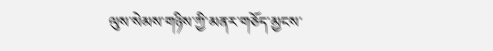ལུས་སེམས་གཉིས་ཀྱི་མནར་གཅོད་མྱངས་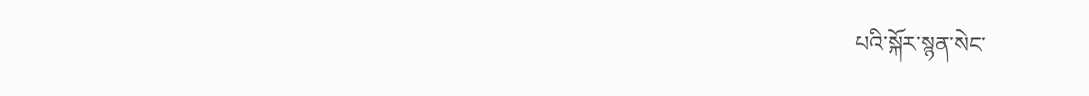པའི་སྐོར་སྙན་སེང་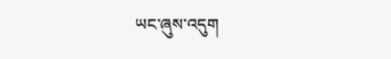ཡང་ཞུས་འདུག